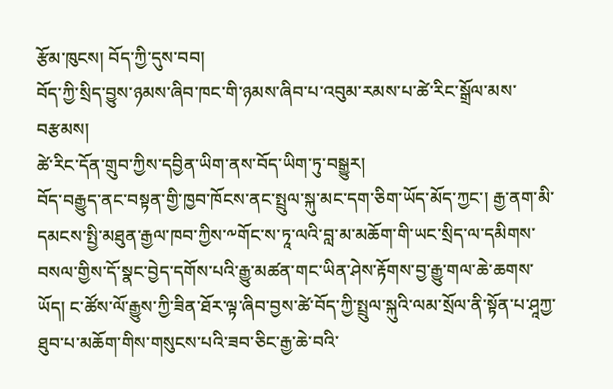རྩོམ་ཁུངས། བོད་ཀྱི་དུས་བབ།
བོད་ཀྱི་སྲིད་བྱུས་ཉམས་ཞིབ་ཁང་གི་ཉམས་ཞིབ་པ་འབུམ་རམས་པ་ཚེ་རིང་སྒྲོལ་མས་བརྩམས།
ཚེ་རིང་དོན་གྲུབ་ཀྱིས་དབྱིན་ཡིག་ནས་བོད་ཡིག་ཏུ་བསྒྱུར།
བོད་བརྒྱུད་ནང་བསྟན་གྱི་ཁྱབ་ཁོངས་ནང་སྤྲུལ་སྐུ་མང་དག་ཅིག་ཡོད་མོད་ཀྱང་། རྒྱ་ནག་མི་དམངས་སྤྱི་མཐུན་རྒྱལ་ཁབ་ཀྱིས་༸གོང་ས་ཏཱ་ལའི་བླ་མ་མཆོག་གི་ཡང་སྲིད་ལ་དམིགས་བསལ་གྱིས་དོ་སྣང་བྱེད་དགོས་པའི་རྒྱུ་མཚན་གང་ཡིན་ཤེས་རྟོགས་བྱ་རྒྱུ་གལ་ཆེ་ཆགས་ཡོད། ང་ཚོས་ལོ་རྒྱུས་ཀྱི་ཟིན་ཐོར་ལྟ་ཞིབ་བྱས་ཚེ་བོད་ཀྱི་སྤྲུལ་སྐུའི་ལམ་སྲོལ་ནི་སྟོན་པ་ཤཱཀྱ་ཐུབ་པ་མཆོག་གིས་གསུངས་པའི་ཟབ་ཅིང་རྒྱ་ཆེ་བའི་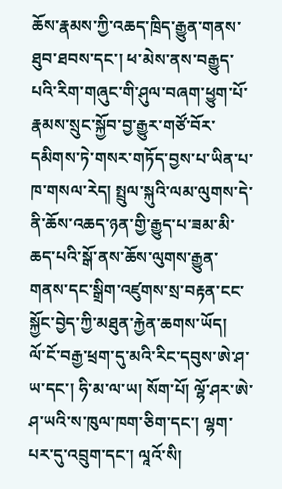ཆོས་རྣམས་ཀྱི་འཆད་ཁྲིད་རྒྱུན་གནས་ཐུབ་ཐབས་དང་། ཕ་མེས་ནས་བརྒྱུད་པའི་རིག་གཞུང་གི་ཤུལ་བཞག་ཕྱུག་པོ་རྣམས་སྲུང་སྐྱོབ་བྱ་རྒྱུར་གཙོ་བོར་དམིགས་ཏེ་གསར་གཏོད་བྱས་པ་ཡིན་པ་ཁ་གསལ་རེད། སྤྲུལ་སྐུའི་ལམ་ལུགས་དེ་ནི་ཆོས་འཆད་ཉན་གྱི་རྒྱུད་པ་ཟམ་མི་ཆད་པའི་སྒོ་ནས་ཆོས་ལུགས་རྒྱུན་གནས་དང་སྒྲིག་འཛུགས་སྲ་བརྟན་ངང་སྐྱོང་བྱེད་ཀྱི་མཐུན་རྐྱེན་ཆགས་ཡོད།
ལོ་ངོ་བརྒྱ་ཕྲག་དུ་མའི་རིང་དབུས་ཨེ་ཤ་ཡ་དང་། ཧི་མ་ལ་ཡ། སོག་པོ། ལྷོ་ཤར་ཨེ་ཤ་ཡའི་ས་ཁུལ་ཁག་ཅིག་དང་། ལྷག་པར་དུ་འབྲུག་དང་། ལཱའོ་སི།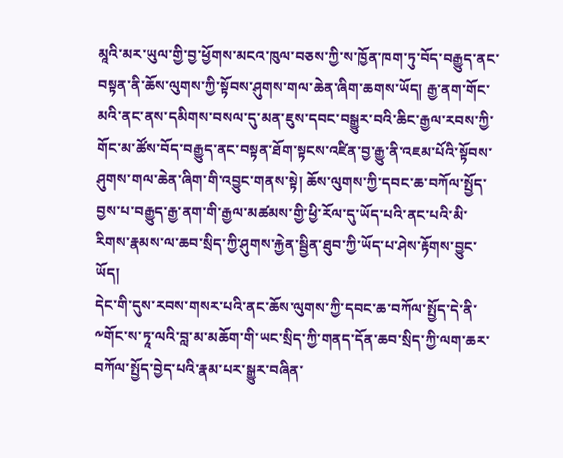མཱའི་མར་ཡུལ་གྱི་བྱ་ཕྱོགས་མངའ་ཁུལ་བཅས་ཀྱི་ས་ཁྱོན་ཁག་ཏུ་བོད་བརྒྱུད་ནང་བསྟན་ནི་ཆོས་ལུགས་ཀྱི་སྟོབས་ཤུགས་གལ་ཆེན་ཞིག་ཆགས་ཡོད། རྒྱ་ནག་གོང་མའི་ནང་ནས་དམིགས་བསལ་དུ་མན་ཇུས་དབང་བསྒྱུར་བའི་ཆིང་རྒྱལ་རབས་ཀྱི་གོང་མ་ཚོས་བོད་བརྒྱུད་ནང་བསྟན་ཐོག་སྟངས་འཛིན་བྱ་རྒྱུ་ནི་འཇམ་པོའི་སྟོབས་ཤུགས་གལ་ཆེན་ཞིག་གི་འབྱུང་གནས་སྟེ། ཆོས་ལུགས་ཀྱི་དབང་ཆ་བཀོལ་སྤྱོད་བྱས་པ་བརྒྱུད་རྒྱ་ནག་གི་རྒྱལ་མཚམས་གྱི་ཕྱི་རོལ་དུ་ཡོད་པའི་ནང་པའི་མི་རིགས་རྣམས་ལ་ཆབ་སྲིད་ཀྱི་ཤུགས་རྐྱེན་སྦྱིན་ཐུབ་ཀྱི་ཡོད་པ་ཤེས་རྟོགས་བྱུང་ཡོད།
དེང་གི་དུས་རབས་གསར་པའི་ནང་ཆོས་ལུགས་ཀྱི་དབང་ཆ་བཀོལ་སྤྱོད་དེ་ནི་༸གོང་ས་ཏཱ་ལའི་བླ་མ་མཆོག་གི་ཡང་སྲིད་ཀྱི་གནད་དོན་ཆབ་སྲིད་ཀྱི་ལག་ཆར་བཀོལ་སྤྱོད་བྱེད་པའི་རྣམ་པར་སྒྱུར་བཞིན་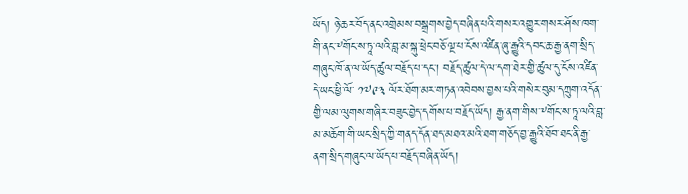ཡོད། ཉེ་ཆར་བོད་ནང་འགྲེམས་བསྒྲགས་བྱེད་བཞིན་པའི་གསར་འགྱུར་གསར་ཤོས་ཁག་གི་ནང་༸གོང་ས་ཏཱ་ལའི་བླ་མ་སྐུ་ཕྲེང་བཅོ་ལྔ་པ་ངོས་འཛིན་ཞུ་རྒྱུའི་དབང་ཆ་རྒྱ་ནག་སྲིད་གཞུང་ཁོ་ན་ལ་ཡོད་ཚུལ་བརྗོད་པ་དང་། བརྗོད་ཚུལ་དེ་ལ་དག་ཐེར་གྱི་ཚུལ་དུ་ངོས་འཛིན་དེ་ཡང་ཕྱི་ལོ་ ༡༧༩༣ ལོར་ཐོག་མར་གཏན་འབེབས་བྱས་པའི་གསེར་བུམ་དཀྲུག་འདོན་གྱི་ལམ་ལུགས་གཞིར་བཟུང་བྱེད་དགོས་པ་བརྗོད་ཡོད། རྒྱ་ནག་གིས་༸གོང་ས་ཏཱ་ལའི་བླ་མ་མཆོག་གི་ཡང་སྲིད་ཀྱི་གནད་དོན་ཐད་མཐའ་མའི་ཐག་གཅོད་བྱ་རྒྱུའི་ཐོབ་ཐང་ནི་རྒྱ་ནག་སྲིད་གཞུང་ལ་ཡོད་པ་བརྗོད་བཞིན་ཡོད།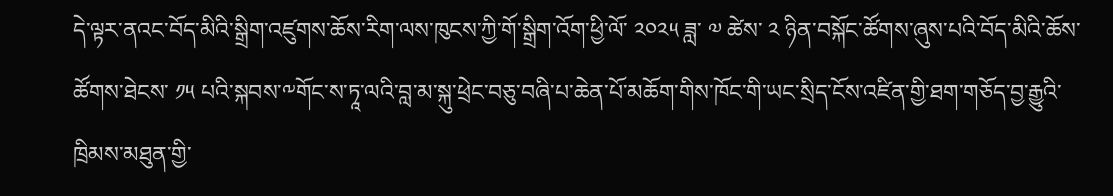དེ་ལྟར་ནའང་བོད་མིའི་སྒྲིག་འཛུགས་ཆོས་རིག་ལས་ཁུངས་ཀྱི་གོ་སྒྲིག་འོག་ཕྱི་ལོ་ ༢༠༢༥ ཟླ་ ༧ ཚེས་ ༢ ཉིན་བསྐོང་ཚོགས་ཞུས་པའི་བོད་མིའི་ཆོས་ཚོགས་ཐེངས་ ༡༥ པའི་སྐབས་༸གོང་ས་ཏཱ་ལའི་བླ་མ་སྐུ་ཕྲེང་བཅུ་བཞི་པ་ཆེན་པོ་མཆོག་གིས་ཁོང་གི་ཡང་སྲིད་ངོས་འཛིན་གྱི་ཐག་གཅོད་བྱ་རྒྱུའི་ཁྲིམས་མཐུན་གྱི་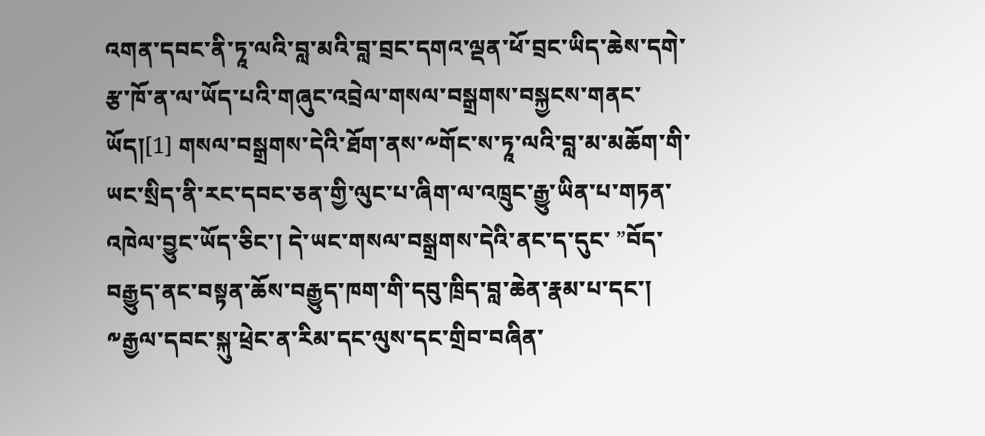འགན་དབང་ནི་ཏཱ་ལའི་བླ་མའི་བླ་བྲང་དགའ་ལྡན་ཕོ་བྲང་ཡིད་ཆེས་དགེ་རྩ་ཁོ་ན་ལ་ཡོད་པའི་གཞུང་འབྲེལ་གསལ་བསྒྲགས་བསྐྱངས་གནང་ཡོད།[1] གསལ་བསྒྲགས་དེའི་ཐོག་ནས་༸གོང་ས་ཏཱ་ལའི་བླ་མ་མཆོག་གི་ཡང་སྲིད་ནི་རང་དབང་ཅན་གྱི་ལུང་པ་ཞིག་ལ་འཁྲུང་རྒྱུ་ཡིན་པ་གཏན་འཁེལ་བྱུང་ཡོད་ཅིང་། དེ་ཡང་གསལ་བསྒྲགས་དེའི་ནང་ད་དུང་ ”བོད་བརྒྱུད་ནང་བསྟན་ཆོས་བརྒྱུད་ཁག་གི་དབུ་ཁྲིད་བླ་ཆེན་རྣམ་པ་དང་། ༸རྒྱལ་དབང་སྐུ་ཕྲེང་ན་རིམ་དང་ལུས་དང་གྲིབ་བཞིན་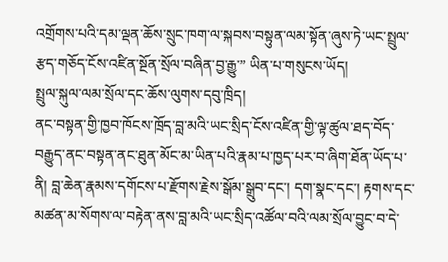འགྲོགས་པའི་དམ་ལྡན་ཆོས་སྲུང་ཁག་ལ་སྐབས་བསྟུན་ལམ་སྟོན་ཞུས་ཏེ་ཡང་སྤྲུལ་རྩད་གཅོད་ངོས་འཛིན་སྔོན་སྲོལ་བཞིན་བྱ་རྒྱུ་” ཡིན་པ་གསུངས་ཡོད།
སྤྲུལ་སྐུལ་ལམ་སྲོལ་དང་ཆོས་ལུགས་དབུ་ཁྲིད།
ནང་བསྟན་གྱི་ཁྱབ་ཁོངས་ཁྲོད་བླ་མའི་ཡང་སྲིད་ངོས་འཛིན་གྱི་ལྟ་ཚུལ་ཐད་བོད་བརྒྱུད་ནང་བསྟན་ནང་ཐུན་མོང་མ་ཡིན་པའི་རྣམ་པ་ཁྱད་པར་བ་ཞིག་ཐོན་ཡོད་པ་ནི། བླ་ཆེན་རྣམས་དགོངས་པ་རྫོགས་རྗེས་སྒོམ་སྒྲུབ་དང་། དག་སྣང་དང་། རྟགས་དང་མཚན་མ་སོགས་ལ་བརྟེན་ནས་བླ་མའི་ཡང་སྲིད་འཚོལ་བའི་ལམ་སྲོལ་བྱུང་བ་དེ་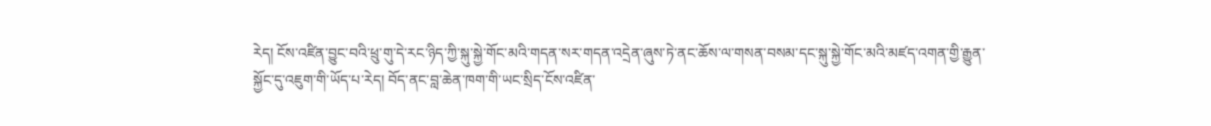རེད། ངོས་འཛིན་བྱུང་བའི་ཕྲུ་གུ་དེ་རང་ཉིད་ཀྱི་སྐུ་སྐྱེ་གོང་མའི་གདན་སར་གདན་འདྲེན་ཞུས་ཏེ་ནང་ཆོས་ལ་གསན་བསམ་དང་སྐུ་སྐྱེ་གོང་མའི་མཛད་འགན་གྱི་རྒྱུན་སྐྱོང་དུ་འཇུག་གི་ཡོད་པ་རེད། བོད་ནང་བླ་ཆེན་ཁག་གི་ཡང་སྲིད་ངོས་འཛིན་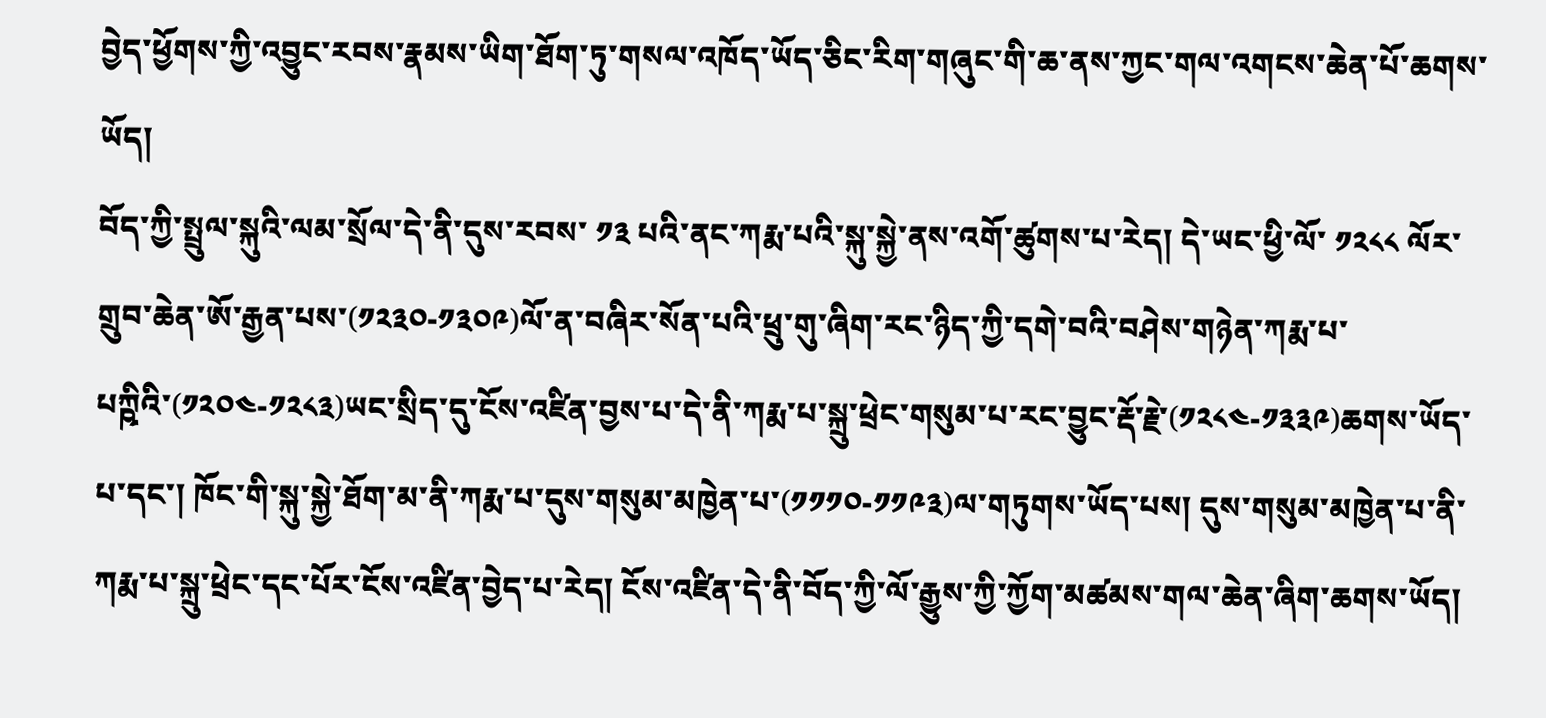བྱེད་ཕྱོགས་ཀྱི་འབྱུང་རབས་རྣམས་ཡིག་ཐོག་ཏུ་གསལ་འཁོད་ཡོད་ཅིང་རིག་གཞུང་གི་ཆ་ནས་ཀྱང་གལ་འགངས་ཆེན་པོ་ཆགས་ཡོད།
བོད་ཀྱི་སྤྲུལ་སྐུའི་ལམ་སྲོལ་དེ་ནི་དུས་རབས་ ༡༣ པའི་ནང་ཀརྨ་པའི་སྐུ་སྐྱེ་ནས་འགོ་ཚུགས་པ་རེད། དེ་ཡང་ཕྱི་ལོ་ ༡༢༨༨ ལོར་གྲུབ་ཆེན་ཨོ་རྒྱན་པས་(༡༢༣༠-༡༣༠༩)ལོ་ན་བཞིར་སོན་པའི་ཕྲུ་གུ་ཞིག་རང་ཉིད་ཀྱི་དགེ་བའི་བཤེས་གཉེན་ཀརྨ་པ་པཀྵིའི་(༡༢༠༤-༡༢༨༣)ཡང་སྲིད་དུ་ངོས་འཛིན་བྱས་པ་དེ་ནི་ཀརྨ་པ་སྐྲུ་ཕྲེང་གསུམ་པ་རང་བྱུང་རྡོ་རྗེ་(༡༢༨༤-༡༣༣༩)ཆགས་ཡོད་པ་དང་། ཁོང་གི་སྐུ་སྐྱེ་ཐོག་མ་ནི་ཀརྨ་པ་དུས་གསུམ་མཁྱེན་པ་(༡༡༡༠-༡༡༩༣)ལ་གཏུགས་ཡོད་པས། དུས་གསུམ་མཁྱེན་པ་ནི་ཀརྨ་པ་སྐྲུ་ཕྲེང་དང་པོར་ངོས་འཛིན་བྱེད་པ་རེད། ངོས་འཛིན་དེ་ནི་བོད་ཀྱི་ལོ་རྒྱུས་ཀྱི་ཀྱོག་མཚམས་གལ་ཆེན་ཞིག་ཆགས་ཡོད།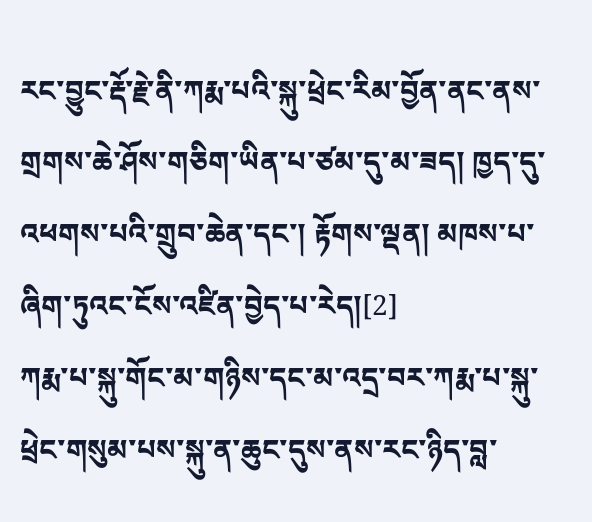རང་བྱུང་རྡོ་རྗེ་ནི་ཀརྨ་པའི་སྐུ་ཕྲེང་རིམ་བྱོན་ནང་ནས་གྲགས་ཆེ་ཤོས་གཅིག་ཡིན་པ་ཙམ་དུ་མ་ཟད། ཁྱད་དུ་འཕགས་པའི་གྲུབ་ཆེན་དང་། རྟོགས་ལྡན། མཁས་པ་ཞིག་ཏུའང་ངོས་འཛིན་བྱེད་པ་རེད།[2]
ཀརྨ་པ་སྐུ་གོང་མ་གཉིས་དང་མ་འདྲ་བར་ཀརྨ་པ་སྐུ་ཕྲེང་གསུམ་པས་སྐུ་ན་ཆུང་དུས་ནས་རང་ཉིད་བླ་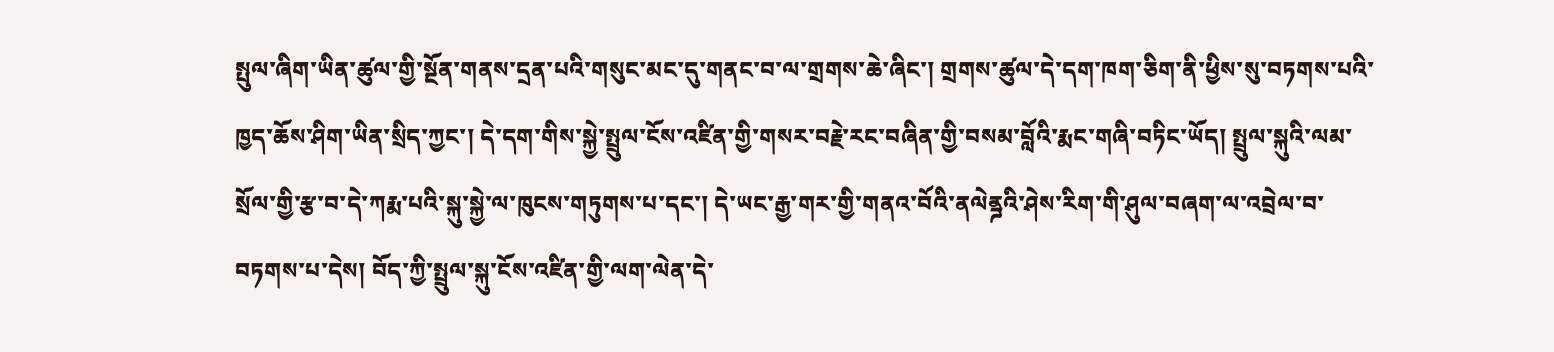སྤུལ་ཞིག་ཡིན་ཚུལ་གྱི་སྔོན་གནས་དྲན་པའི་གསུང་མང་དུ་གནང་བ་ལ་གྲགས་ཆེ་ཞིང་། གྲགས་ཚུལ་དེ་དག་ཁག་ཅིག་ནི་ཕྱིས་སུ་བཏགས་པའི་ཁྱད་ཆོས་ཤིག་ཡིན་སྲིད་ཀྱང་། དེ་དག་གིས་སྐྱེ་སྤྲུལ་ངོས་འཛིན་གྱི་གསར་བརྗེ་རང་བཞིན་གྱི་བསམ་བློའི་རྨང་གཞི་བཏིང་ཡོད། སྤྲུལ་སྐུའི་ལམ་སྲོལ་གྱི་རྩ་བ་དེ་ཀརྨ་པའི་སྐུ་སྐྱེ་ལ་ཁུངས་གཏུགས་པ་དང་། དེ་ཡང་རྒྱ་གར་གྱི་གནའ་བོའི་ནལེནྜའི་ཤེས་རིག་གི་ཤུལ་བཞག་ལ་འབྲེལ་བ་བཏགས་པ་དེས། བོད་ཀྱི་སྤྲུལ་སྐུ་ངོས་འཛིན་གྱི་ལག་ལེན་དེ་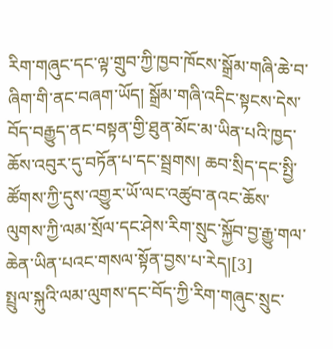རིག་གཞུང་དང་ལྟ་གྲུབ་ཀྱི་ཁྱབ་ཁོངས་སྒྲོམ་གཞི་ཆེ་བ་ཞིག་གི་ནང་བཞག་ཡོད། སྒྲོམ་གཞི་འདིང་སྟངས་དེས་བོད་བརྒྱུད་ནང་བསྟན་གྱི་ཐུན་མོང་མ་ཡིན་པའི་ཁྱད་ཆོས་འབུར་དུ་བཏོན་པ་དང་སྦྲགས། ཆབ་སྲིད་དང་སྤྱི་ཚོགས་ཀྱི་དུས་འགྱུར་ཡོ་ལང་འཚུབ་ནའང་ཆོས་ལུགས་ཀྱི་ལམ་སྲོལ་དང་ཤེས་རིག་སྲུང་སྐྱོབ་བྱ་རྒྱུ་གལ་ཆེན་ཡིན་པའང་གསལ་སྟོན་བྱས་པ་རེད།[3]
སྤྲུལ་སྐུའི་ལམ་ལུགས་དང་བོད་ཀྱི་རིག་གཞུང་སྲུང་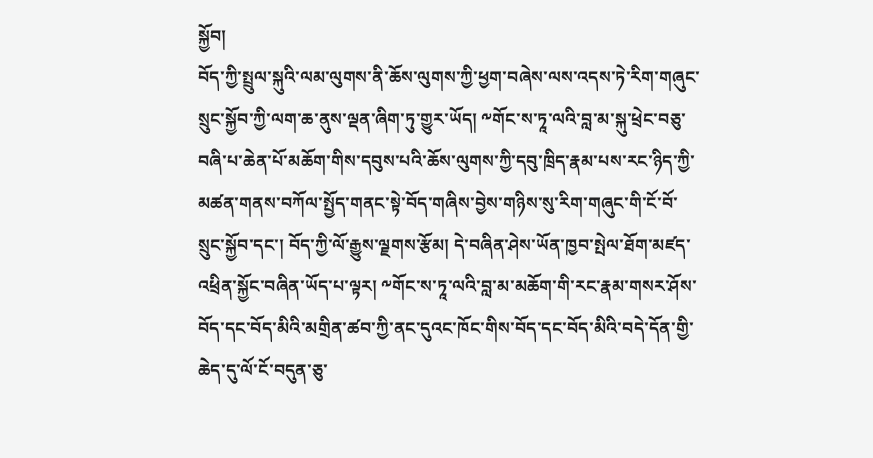སྐྱོབ།
བོད་ཀྱི་སྤྲུལ་སྐུའི་ལམ་ལུགས་ནི་ཆོས་ལུགས་ཀྱི་ཕྱག་བཞེས་ལས་འདས་ཏེ་རིག་གཞུང་སྲུང་སྐྱོབ་ཀྱི་ལག་ཆ་ནུས་ལྡན་ཞིག་ཏུ་གྱུར་ཡོད། ༸གོང་ས་ཏཱ་ལའི་བླ་མ་སྐུ་ཕྲེང་བཅུ་བཞི་པ་ཆེན་པོ་མཆོག་གིས་དབུས་པའི་ཆོས་ལུགས་ཀྱི་དབུ་ཁྲིད་རྣམ་པས་རང་ཉིད་ཀྱི་མཚན་གནས་བཀོལ་སྤྱོད་གནང་སྟེ་བོད་གཞིས་བྱེས་གཉིས་སུ་རིག་གཞུང་གི་ངོ་བོ་སྲུང་སྐྱོབ་དང་། བོད་ཀྱི་ལོ་རྒྱུས་ལྗགས་རྩོམ། དེ་བཞིན་ཤེས་ཡོན་ཁྱབ་སྤེལ་ཐོག་མཛད་འཕྲིན་སྐྱོང་བཞིན་ཡོད་པ་ལྟར། ༸གོང་ས་ཏཱ་ལའི་བླ་མ་མཆོག་གི་རང་རྣམ་གསར་ཤོས་བོད་དང་བོད་མིའི་མགྲིན་ཚབ་ཀྱི་ནང་དུའང་ཁོང་གིས་བོད་དང་བོད་མིའི་བདེ་དོན་གྱི་ཆེད་དུ་ལོ་ངོ་བདུན་ཅུ་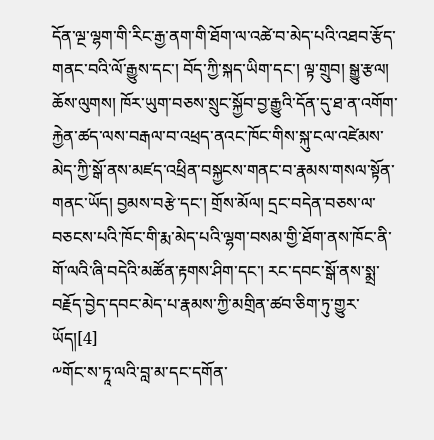དོན་ལྔ་ལྷག་གི་རིང་རྒྱ་ནག་གི་ཐོག་ལ་འཚེ་བ་མེད་པའི་འཐབ་རྩོད་གནང་བའི་ལོ་རྒྱུས་དང་། བོད་ཀྱི་སྐད་ཡིག་དང་། ལྟ་གྲུབ། སྒྱུ་རྩལ། ཆོས་ལུགས། ཁོར་ཡུག་བཅས་སྲུང་སྐྱོབ་བྱ་རྒྱུའི་དོན་དུ་ཐ་ན་འགོག་རྐྱེན་ཚད་ལས་བརྒལ་བ་འཕྲད་ནའང་ཁོང་གིས་སྐུ་ངལ་འཛེམས་མེད་ཀྱི་སྒོ་ནས་མཛད་འཕྲིན་བསྐྱངས་གནང་བ་རྣམས་གསལ་སྟོན་གནང་ཡོད། བྱམས་བརྩེ་དང་། གྲོས་མོལ། དྲང་བདེན་བཅས་ལ་བཅངས་པའི་ཁོང་གི་རྨ་མེད་པའི་ལྷག་བསམ་གྱི་ཐོག་ནས་ཁོང་ནི་གོ་ལའི་ཞི་བདེའི་མཚོན་རྟགས་ཤིག་དང་། རང་དབང་སྒོ་ནས་སྨྲ་བརྗོད་བྱེད་དབང་མེད་པ་རྣམས་ཀྱི་མགྲིན་ཚབ་ཅིག་ཏུ་གྱུར་ཡོད།[4]
༸གོང་ས་ཏཱ་ལའི་བླ་མ་དང་དགོན་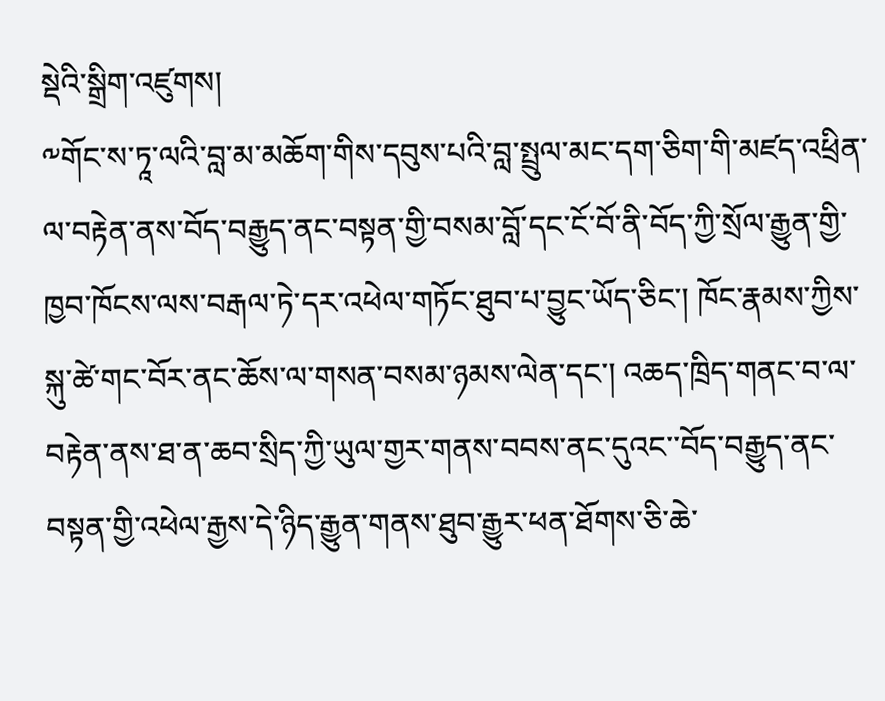སྡེའི་སྒྲིག་འཛུགས།
༸གོང་ས་ཏཱ་ལའི་བླ་མ་མཆོག་གིས་དབུས་པའི་བླ་སྤྲུལ་མང་དག་ཅིག་གི་མཛད་འཕྲིན་ལ་བརྟེན་ནས་བོད་བརྒྱུད་ནང་བསྟན་གྱི་བསམ་བློ་དང་ངོ་བོ་ནི་བོད་ཀྱི་སྲོལ་རྒྱུན་གྱི་ཁྱབ་ཁོངས་ལས་བརྒལ་ཏེ་དར་འཕེལ་གཏོང་ཐུབ་པ་བྱུང་ཡོད་ཅིང་། ཁོང་རྣམས་ཀྱིས་སྐུ་ཚེ་གང་བོར་ནང་ཆོས་ལ་གསན་བསམ་ཉམས་ལེན་དང་། འཆད་ཁྲིད་གནང་བ་ལ་བརྟེན་ནས་ཐ་ན་ཆབ་སྲིད་ཀྱི་ཡུལ་གྱར་གནས་བབས་ནང་དུའང་་བོད་བརྒྱུད་ནང་བསྟན་གྱི་འཕེལ་རྒྱས་དེ་ཉིད་རྒྱུན་གནས་ཐུབ་རྒྱུར་ཕན་ཐོགས་ཅི་ཆེ་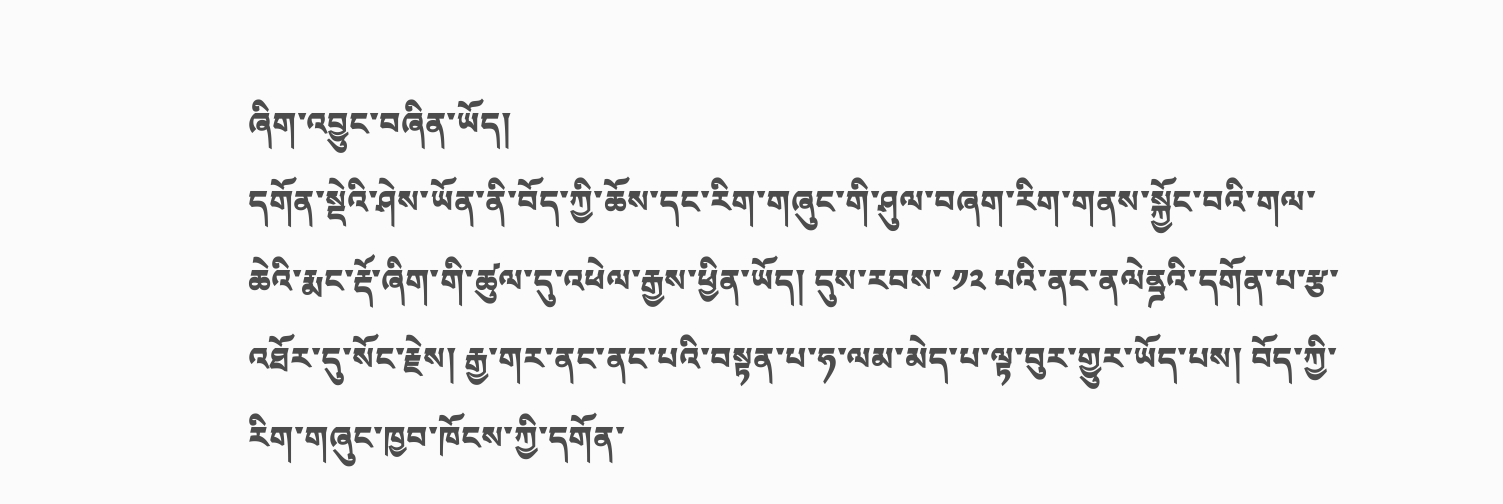ཞིག་འབྱུང་བཞིན་ཡོད།
དགོན་སྡེའི་ཤེས་ཡོན་ནི་བོད་ཀྱི་ཆོས་དང་རིག་གཞུང་གི་ཤུལ་བཞག་རིག་གནས་སྐྱོང་བའི་གལ་ཆེའི་རྨང་རྡོ་ཞིག་གི་ཚུལ་དུ་འཕེལ་རྒྱས་ཕྱིན་ཡོད། དུས་རབས་ ༡༢ པའི་ནང་ནལེནྜའི་དགོན་པ་རྩ་འཐོར་དུ་སོང་རྗེས། རྒྱ་གར་ནང་ནང་པའི་བསྟན་པ་ཧ་ལམ་མེད་པ་ལྟ་བུར་གྱུར་ཡོད་པས། བོད་ཀྱི་རིག་གཞུང་ཁྱབ་ཁོངས་ཀྱི་དགོན་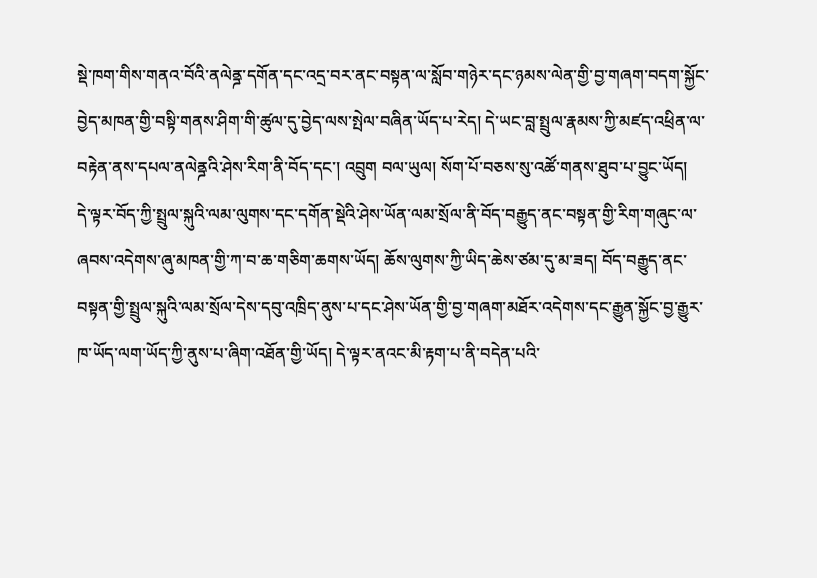སྡེ་ཁག་གིས་གནའ་བོའི་ནལེནྜ་དགོན་དང་འདྲ་བར་ནང་བསྟན་ལ་སློབ་གཉེར་དང་ཉམས་ལེན་གྱི་བྱ་གཞག་བདག་སྐྱོང་བྱེད་མཁན་གྱི་བསྟི་གནས་ཤིག་གི་ཚུལ་དུ་བྱེད་ལས་སྤེལ་བཞིན་ཡོད་པ་རེད། དེ་ཡང་བླ་སྤྲུལ་རྣམས་ཀྱི་མཛད་འཕྲིན་ལ་བརྟེན་ནས་དཔལ་ནལེནྜའི་ཤེས་རིག་ནི་བོད་དང་། འབྲུག བལ་ཡུལ། སོག་པོ་བཅས་སུ་འཚོ་གནས་ཐུབ་པ་བྱུང་ཡོད།
དེ་ལྟར་བོད་ཀྱི་སྤྲུལ་སྐུའི་ལམ་ལུགས་དང་དགོན་སྡེའི་ཤེས་ཡོན་ལམ་སྲོལ་ནི་བོད་བརྒྱུད་ནང་བསྟན་གྱི་རིག་གཞུང་ལ་ཞབས་འདེགས་ཞུ་མཁན་གྱི་ཀ་བ་ཆ་གཅིག་ཆགས་ཡོད། ཆོས་ལུགས་ཀྱི་ཡིད་ཆེས་ཙམ་དུ་མ་ཟད། བོད་བརྒྱུད་ནང་བསྟན་གྱི་སྤྲུལ་སྐུའི་ལམ་སྲོལ་དེས་དབུ་འཁྲིད་ནུས་པ་དང་ཤེས་ཡོན་གྱི་བྱ་གཞག་མཐོར་འདེགས་དང་རྒྱུན་སྐྱོང་བྱ་རྒྱུར་ཁ་ཡོད་ལག་ཡོད་ཀྱི་ནུས་པ་ཞིག་འཐོན་གྱི་ཡོད། དེ་ལྟར་ནའང་མི་རྟག་པ་ནི་བདེན་པའི་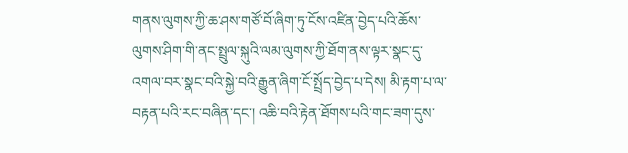གནས་ལུགས་ཀྱི་ཆ་ཤས་གཙོ་བོ་ཞིག་ཏུ་ངོས་འཛིན་བྱེད་པའི་ཆོས་ལུགས་ཤིག་གི་ནང་སྤྲུལ་སྐུའི་ལམ་ལུགས་ཀྱི་ཐོག་ནས་ལྟར་སྣང་དུ་འགལ་བར་སྣང་བའི་སྐྱེ་བའི་རྒྱུན་ཞིག་ངོ་སྤྲོད་བྱེད་པ་དེས། མི་རྟག་པ་ལ་བརྟན་པའི་རང་བཞིན་དང་། འཆི་བའི་རྟེན་ཐོགས་པའི་གང་ཟག་དུས་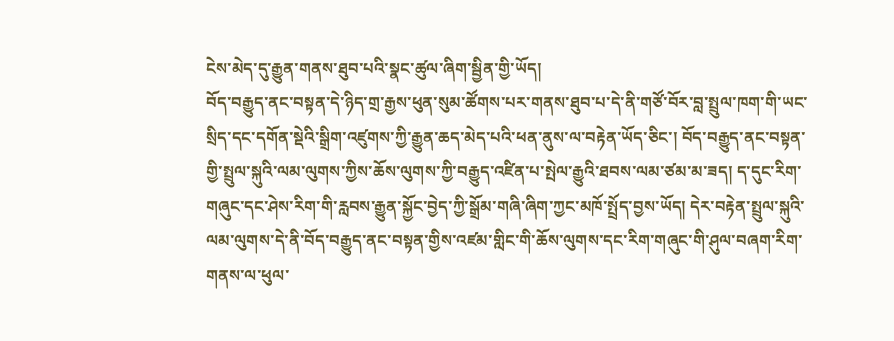ངེས་མེད་དུ་རྒྱུན་གནས་ཐུབ་པའི་སྣང་ཚུལ་ཞིག་སྦྱིན་གྱི་ཡོད།
བོད་བརྒྱུད་ནང་བསྟན་དེ་ཉིད་གྲ་རྒྱས་ཕུན་སུམ་ཚོགས་པར་གནས་ཐུབ་པ་དེ་ནི་གཙོ་བོར་བླ་སྤྲུལ་ཁག་གི་ཡང་སྲིད་དང་དགོན་སྡེའི་སྒྲིག་འཛུགས་ཀྱི་རྒྱུན་ཆད་མེད་པའི་ཕན་ནུས་ལ་བརྟེན་ཡོད་ཅིང་། བོད་བརྒྱུད་ནང་བསྟན་གྱི་སྤྲུལ་སྐུའི་ལམ་ལུགས་ཀྱིས་ཆོས་ལུགས་ཀྱི་བརྒྱུད་འཛིན་པ་སྤེལ་རྒྱུའི་ཐབས་ལམ་ཙམ་མ་ཟད། ད་དུང་རིག་གཞུང་དང་ཤེས་རིག་གི་རླབས་རྒྱུན་སྐྱོང་བྱེད་ཀྱི་སྒྲོམ་གཞི་ཞིག་ཀྱང་མཁོ་སྤྲོད་བྱས་ཡོད། དེར་བརྟེན་སྤྲུལ་སྐུའི་ལམ་ལུགས་དེ་ནི་བོད་བརྒྱུད་ནང་བསྟན་གྱིས་འཛམ་གླིང་གི་ཆོས་ལུགས་དང་རིག་གཞུང་གི་ཤུལ་བཞག་རིག་གནས་ལ་ཕུལ་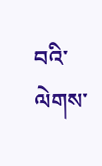བའི་ལེགས་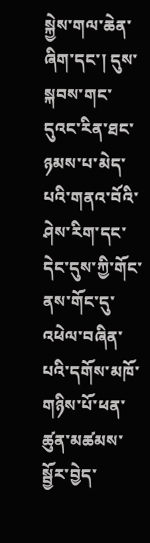སྐྱེས་གལ་ཆེན་ཞིག་དང་། དུས་སྐབས་གང་དུའང་རིན་ཐང་ཉམས་པ་མེད་པའི་གནའ་བོའི་ཤེས་རིག་དང་དེང་དུས་ཀྱི་གོང་ནས་གོང་དུ་འཕེལ་བཞིན་པའི་དགོས་མཁོ་གཉིས་པོ་ཕན་ཚུན་མཚམས་སྦྱོར་བྱེད་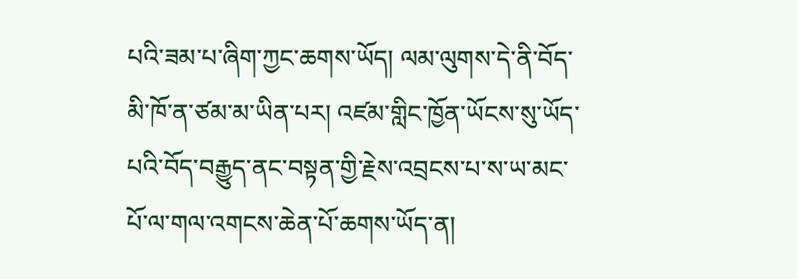པའི་ཟམ་པ་ཞིག་ཀྱང་ཆགས་ཡོད། ལམ་ལུགས་དེ་ནི་བོད་མི་ཁོ་ན་ཙམ་མ་ཡིན་པར། འཛམ་གླིང་ཁྱོན་ཡོངས་སུ་ཡོད་པའི་བོད་བརྒྱུད་ནང་བསྟན་གྱི་རྗེས་འབྲངས་པ་ས་ཡ་མང་པོ་ལ་གལ་འགངས་ཆེན་པོ་ཆགས་ཡོད་ན།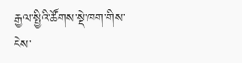རྒྱལ་སྤྱིའི་ཚོགས་སྡེ་ཁག་གིས་ངེས་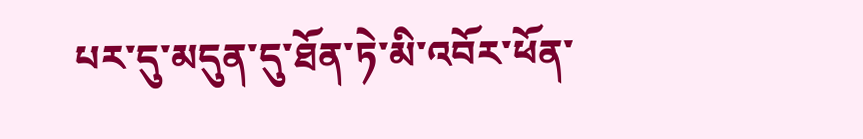པར་དུ་མདུན་དུ་ཐོན་ཏེ་མི་འབོར་ཕོན་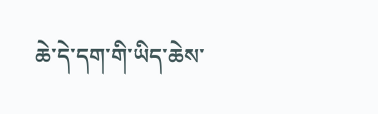ཆེ་དེ་དག་གི་ཡིད་ཆེས་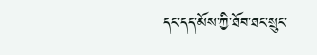དང་དད་མོས་ཀྱི་ཐོབ་ཐང་སྲུང་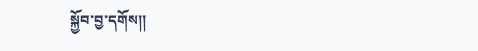སྐྱོབ་བྱ་དགོས།།